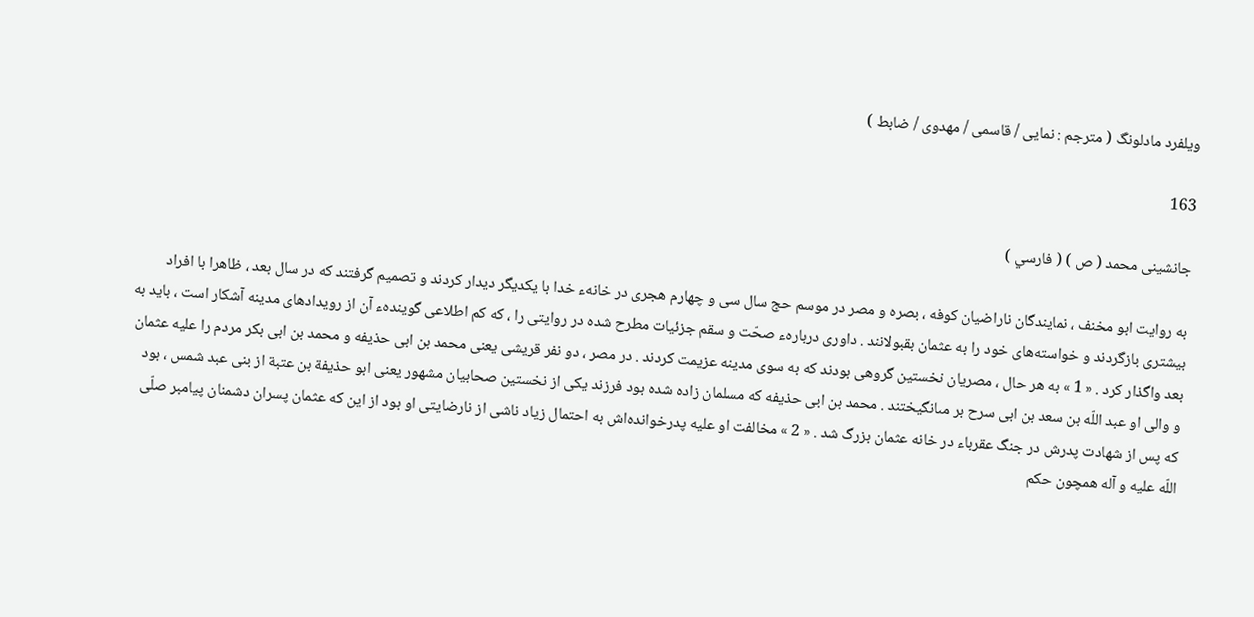ويلفرد مادلونگ ( مترجم : نمايى / قاسمى / مهدوى / ضابط )

163

جانشينى محمد ( ص ) ( فارسي )

به روايت ابو مخنف ، نمايندگان ناراضيان كوفه ، بصره و مصر در موسم حج سال سى و چهارم هجرى در خانهء خدا با يكديگر ديدار كردند و تصميم گرفتند كه در سال بعد ، ظاهرا با افراد بيشترى بازگردند و خواسته‌هاى خود را به عثمان بقبولانند . داورى دربارهء صحّت و سقم جزئيات مطرح شده در روايتى را ، كه كم اطلاعى گويندهء آن از رويدادهاى مدينه آشكار است ، بايد به بعد واگذار كرد . « 1 » به هر حال ، مصريان نخستين گروهى بودند كه به سوى مدينه عزيمت كردند . در مصر ، دو نفر قريشى يعنى محمد بن ابى حذيفه و محمد بن ابى بكر مردم را عليه عثمان و والى او عبد اللّه بن سعد بن ابى سرح بر مىانگيختند . محمد بن ابى حذيفه كه مسلمان زاده شده بود فرزند يكى از نخستين صحابيان مشهور يعنى ابو حذيفة بن عتبة از بنى عبد شمس ، بود كه پس از شهادت پدرش در جنگ عقرباء در خانه عثمان بزرگ شد . « 2 » مخالفت او عليه پدرخوانده‌اش به احتمال زياد ناشى از نارضايتى او بود از اين كه عثمان پسران دشمنان پيامبر صلّى اللّه عليه و آله همچون حكم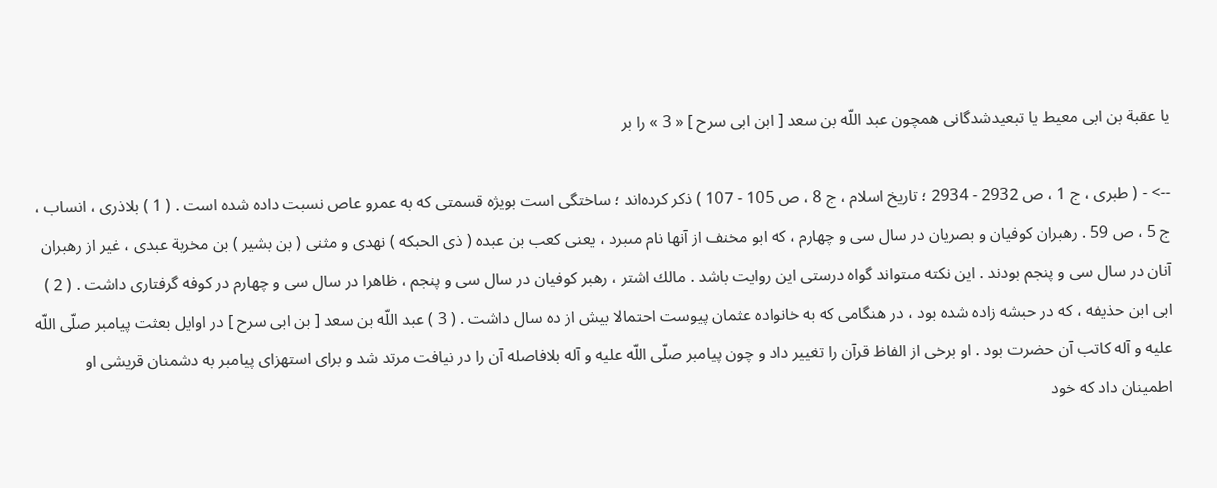يا عقبة بن ابى معيط يا تبعيدشدگانى همچون عبد اللّه بن سعد [ ابن ابى سرح ] « 3 » را بر

--> - ( طبرى ، ج 1 ، ص 2932 - 2934 ؛ تاريخ اسلام ، ج 8 ، ص 105 - 107 ) ذكر كرده‌اند ؛ ساختگى است بويژه قسمتى كه به عمرو عاص نسبت داده شده است . ( 1 ) بلاذرى ، انساب ، ج 5 ، ص 59 . رهبران كوفيان و بصريان در سال سى و چهارم ، كه ابو مخنف از آنها نام مىبرد ، يعنى كعب بن عبده ( ذى الحبكه ) نهدى و مثنى ( بن بشير ) بن مخربة عبدى ، غير از رهبران آنان در سال سى و پنجم بودند . اين نكته مىتواند گواه درستى اين روايت باشد . مالك اشتر ، رهبر كوفيان در سال سى و پنجم ، ظاهرا در سال سى و چهارم در كوفه گرفتارى داشت . ( 2 ) ابى ابن حذيفه ، كه در حبشه زاده شده بود ، در هنگامى كه به خانواده عثمان پيوست احتمالا بيش از ده سال داشت . ( 3 ) عبد اللّه بن سعد [ بن ابى سرح ] در اوايل بعثت پيامبر صلّى اللّه عليه و آله كاتب آن حضرت بود . او برخى از الفاظ قرآن را تغيير داد و چون پيامبر صلّى اللّه عليه و آله بلافاصله آن را در نيافت مرتد شد و براى استهزاى پيامبر به دشمنان قريشى او اطمينان داد كه خود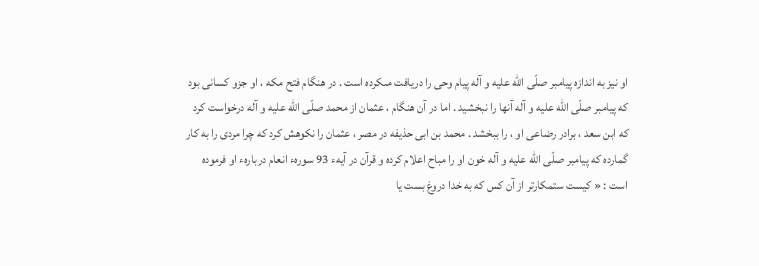او نيز به اندازه پيامبر صلّى اللّه عليه و آله پيام وحى را دريافت مىكرده است . در هنگام فتح مكه ، او جزو كسانى بود كه پيامبر صلّى اللّه عليه و آله آنها را نبخشيد . اما در آن هنگام ، عثمان از محمد صلّى اللّه عليه و آله درخواست كرد كه ابن سعد ، برادر رضاعى او ، را ببخشد . محمد بن ابى حذيفه در مصر ، عثمان را نكوهش كرد كه چرا مردى را به كار گمارده كه پيامبر صلّى اللّه عليه و آله خون او را مباح اعلام كرده و قرآن در آيهء 93 سورهء انعام دربارهء او فرموده است : « كيست ستمكارتر از آن كس كه به خدا دروغ بست يا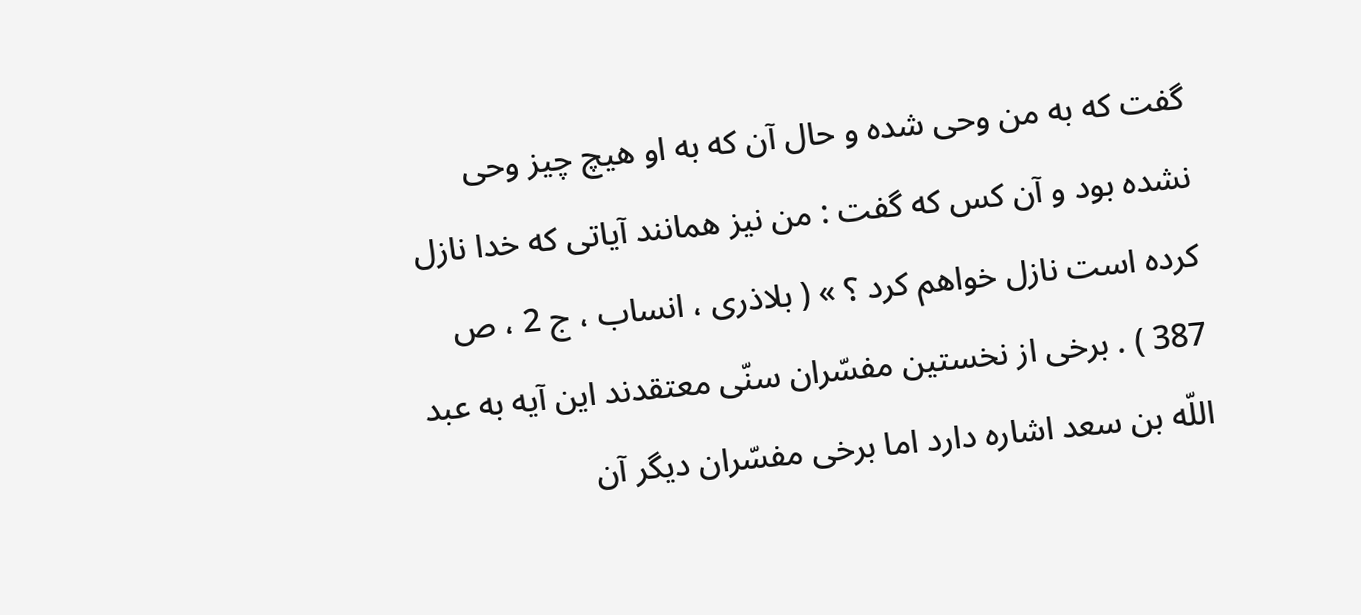گفت كه به من وحى شده و حال آن كه به او هيچ چيز وحى نشده بود و آن كس كه گفت : من نيز همانند آياتى كه خدا نازل كرده است نازل خواهم كرد ؟ » ( بلاذرى ، انساب ، ج 2 ، ص 387 ) . برخى از نخستين مفسّران سنّى معتقدند اين آيه به عبد اللّه بن سعد اشاره دارد اما برخى مفسّران ديگر آن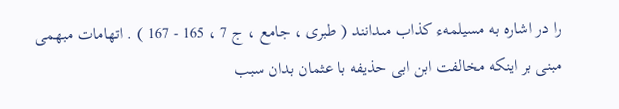را در اشاره به مسيلمهء كذاب مىدانند ( طبرى ، جامع ، ج 7 ، 165 - 167 ) . اتهامات مبهمى مبنى بر اينكه مخالفت ابن ابى حذيفه با عثمان بدان سبب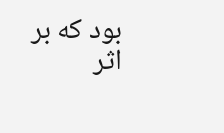بود كه بر اثر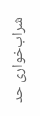شراب‌خوارى حد